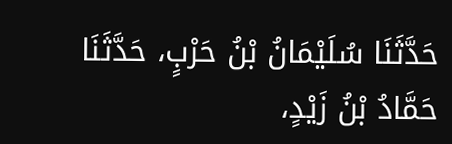حَدَّثَنَا سُلَيْمَانُ بْنُ حَرْبٍ، حَدَّثَنَا حَمَّادُ بْنُ زَيْدٍ،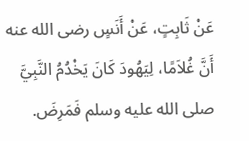عَنْ ثَابِتٍ، عَنْ أَنَسٍ رضى الله عنه أَنَّ غُلاَمًا، لِيَهُودَ كَانَ يَخْدُمُ النَّبِيَّ صلى الله عليه وسلم فَمَرِضَ.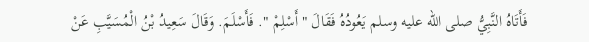فَأَتَاهُ النَّبِيُّ صلى الله عليه وسلم يَعُودُهُ فَقَالَ " أَسْلِمْ ". فَأَسْلَمَ. وَقَالَ سَعِيدُ بْنُ الْمُسَيَّبِ عَنْ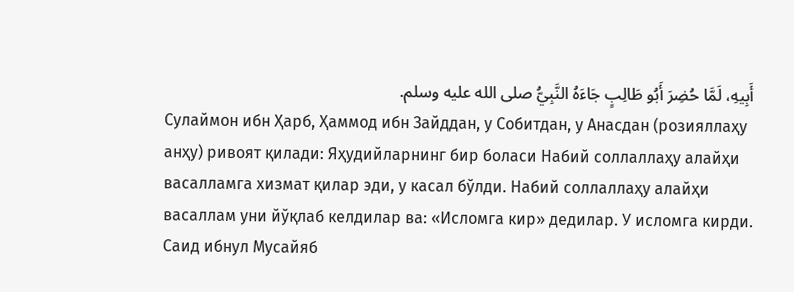أَبِيهِ، لَمَّا حُضِرَ أَبُو طَالِبٍ جَاءَهُ النَّبِيُّ صلى الله عليه وسلم.
Сулаймон ибн Ҳарб, Ҳаммод ибн Зайддан, у Собитдан, у Анасдан (розияллаҳу анҳу) ривоят қилади: Яҳудийларнинг бир боласи Набий соллаллаҳу алайҳи васалламга хизмат қилар эди, у касал бўлди. Набий соллаллаҳу алайҳи васаллам уни йўқлаб келдилар ва: «Исломга кир» дедилар. У исломга кирди. Саид ибнул Мусайяб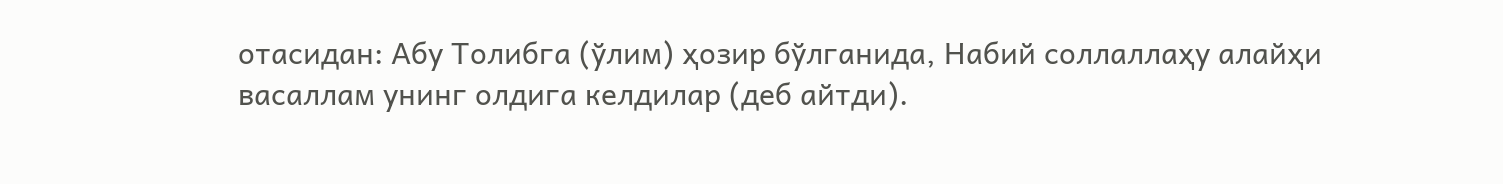отасидан: Абу Толибга (ўлим) ҳозир бўлганида, Набий соллаллаҳу алайҳи васаллам унинг олдига келдилар (деб айтди).